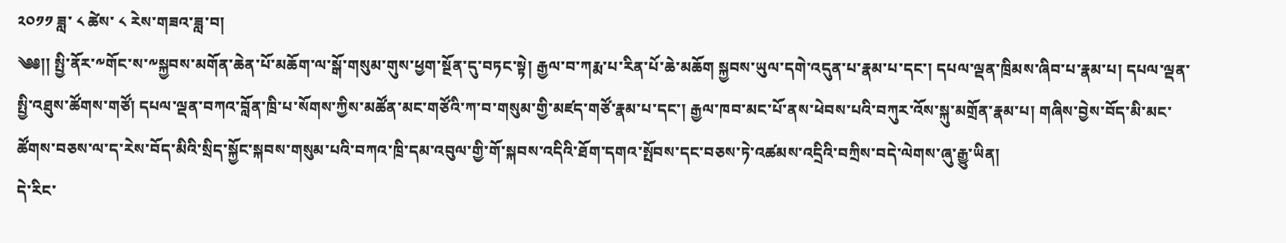༢༠༡༡ ཟླ་ ༨ ཚེས་ ༨ རེས་གཟའ་ཟླ་བ།
༄༅།། སྤྱི་ནོར་༸གོང་ས་༸སྐྱབས་མགོན་ཆེན་པོ་མཆོག་ལ་སྒོ་གསུམ་གུས་ཕྱག་སྔོན་དུ་བཏང་སྟེ། རྒྱལ་བ་ཀརྨ་པ་རིན་པོ་ཆེ་མཆོག སྐྱབས་ཡུལ་དགེ་འདུན་པ་རྣམ་པ་དང་། དཔལ་ལྡན་ཁྲིམས་ཞིབ་པ་རྣམ་པ། དཔལ་ལྡན་སྤྱི་འཐུས་ཚོགས་གཙོ། དཔལ་ལྡན་བཀའ་བློན་ཁྲི་པ་སོགས་ཀྱིས་མཚོན་མང་གཙོའི་ཀ་བ་གསུམ་གྱི་མཛད་གཙོ་རྣམ་པ་དང་། རྒྱལ་ཁབ་མང་པོ་ནས་ཕེབས་པའི་བཀུར་འོས་སྐུ་མགྲོན་རྣམ་པ། གཞིས་བྱེས་བོད་མི་མང་ཚོགས་བཅས་ལ་ད་རེས་བོད་མིའི་སྲིད་སྐྱོང་སྐབས་གསུམ་པའི་བཀའ་ཁྲི་དམ་འབུལ་གྱི་གོ་སྐབས་འདིའི་ཐོག་དགའ་སྤོབས་དང་བཅས་ཏེ་འཚམས་འདྲིའི་བཀྲིས་བདེ་ལེགས་ཞུ་རྒྱུ་ཡིན།
དེ་རིང་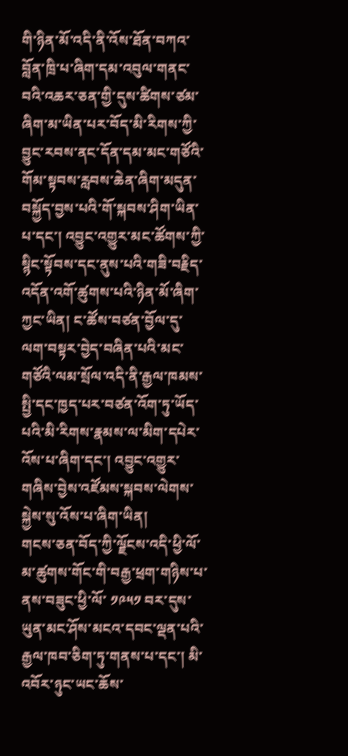གི་ཉིན་མོ་འདི་ནི་འོས་ཐོན་བཀའ་བློན་ཁྲི་པ་ཞིག་དམ་འབུལ་གནང་བའི་འཆར་ཅན་གྱི་དུས་ཚིགས་ཙམ་ཞིག་མ་ཡིན་པར་བོད་མི་རིགས་ཀྱི་བྱུང་རབས་ནང་དོན་དམ་མང་གཙོའི་གོམ་སྟབས་རླབས་ཆེན་ཞིག་མདུན་བསྐྱོད་བྱས་པའི་གོ་སྐབས་ཤིག་ཡིན་པ་དང་། འབྱུང་འགྱུར་མང་ཚོགས་ཀྱི་སྙིང་སྟོབས་དང་ནུས་པའི་གཟི་བརྗིད་འདོན་འགོ་ཚུགས་པའི་ཉིན་མོ་ཞིག་ཀྱང་ཡིན། ང་ཚོས་བཙན་བྱོལ་དུ་ལག་བསྟར་བྱེད་བཞིན་པའི་མང་གཙོའི་ལམ་སྲོལ་འདི་ནི་རྒྱལ་ཁམས་སྤྱི་དང་ཁྱད་པར་བཙན་འོག་ཏུ་ཡོད་པའི་མི་རིགས་རྣམས་ལ་མིག་དཔེར་འོས་པ་ཞིག་དང་། འབྱུང་འགྱུར་གཞིས་བྱེས་འཛོམས་སྐབས་ལེགས་སྐྱེས་སུ་འོས་པ་ཞིག་ཡིན།
གངས་ཅན་བོད་ཀྱི་ལྗོངས་འདི་ཕྱི་ལོ་མ་ཚུགས་གོང་གི་བརྒྱ་ཕྲག་གཉིས་པ་ནས་བཟུང་ཕྱི་ལོ་ ༡༩༥༡ བར་དུས་ཡུན་མང་ཤོས་མངའ་དབང་ལྡན་པའི་རྒྱལ་ཁབ་ཅིག་ཏུ་གནས་པ་དང་། མི་འབོར་ཉུང་ཡང་ཆོས་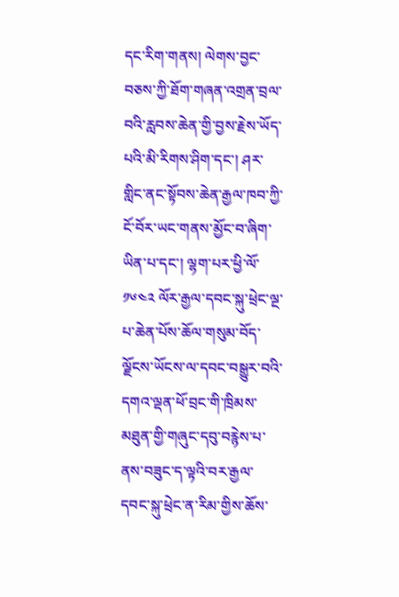དང་རིག་གནས། ལེགས་བྱང་བཅས་ཀྱི་ཐོག་གཞན་འགྲན་བྲལ་བའི་རླབས་ཆེན་གྱི་བྱས་རྗེས་ཡོད་པའི་མི་རིགས་ཤིག་དང་། ཤར་གླིང་ནང་སྟོབས་ཆེན་རྒྱལ་ཁབ་ཀྱི་ངོ་བོར་ཡང་གནས་མྱོང་བ་ཞིག་ཡིན་པ་དང་། ལྷག་པར་ཕྱི་ལོ་ ༡༦༤༢ ལོར་རྒྱལ་དབང་སྐུ་ཕྲེང་ལྔ་པ་ཆེན་པོས་ཆོལ་གསུམ་བོད་ལྗོངས་ཡོངས་ལ་དབང་བསྒྱུར་བའི་དགའ་ལྡན་ཕོ་བྲང་གི་ཁྲིམས་མཐུན་གྱི་གཞུང་དབུ་བརྙེས་པ་ནས་བཟུང་ད་ལྟའི་བར་རྒྱལ་དབང་སྐུ་ཕྲེང་ན་རིམ་གྱིས་ཆོས་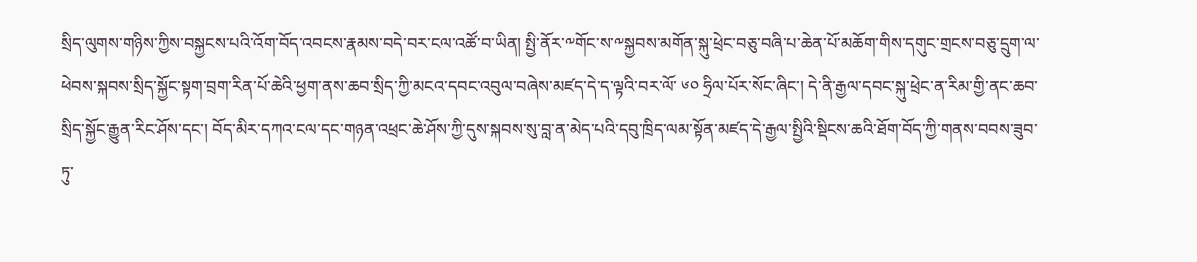སྲིད་ལུགས་གཉིས་ཀྱིས་བསྐྱངས་པའི་འོག་བོད་འབངས་རྣམས་བདེ་བར་ངལ་འཚོ་བ་ཡིན། སྤྱི་ནོར་༸གོང་ས་༸སྐྱབས་མགོན་སྐུ་ཕྲེང་བཅུ་བཞི་པ་ཆེན་པོ་མཆོག་གིས་དགུང་གྲངས་བཅུ་དྲུག་ལ་ཕེབས་སྐབས་སྲིད་སྐྱོང་སྟག་བྲག་རིན་པོ་ཆེའི་ཕྱག་ནས་ཆབ་སྲིད་ཀྱི་མངའ་དབང་འབུལ་བཞེས་མཛད་དེ་ད་ལྟའི་བར་ལོ་ ༦༠ ཧྲིལ་པོར་སོང་ཞིང་། དེ་ནི་རྒྱལ་དབང་སྐུ་ཕྲེང་ན་རིམ་གྱི་ནང་ཆབ་སྲིད་སྐྱོང་རྒྱུན་རིང་ཤོས་དང་། བོད་མིར་དཀའ་ངལ་དང་གཉན་འཕྲང་ཆེ་ཤོས་ཀྱི་དུས་སྐབས་སུ་བླ་ན་མེད་པའི་དབུ་ཁྲིད་ལམ་སྟོན་མཛད་དེ་རྒྱལ་སྤྱིའི་སྡིངས་ཆའི་ཐོག་བོད་ཀྱི་གནས་བབས་ཟུབ་ཏུ་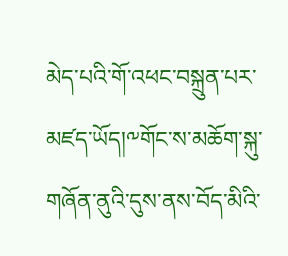མེད་པའི་གོ་འཕང་བསྐྲུན་པར་མཛད་ཡོད།༸གོང་ས་མཆོག་སྐུ་གཞོན་ནུའི་དུས་ནས་བོད་མིའི་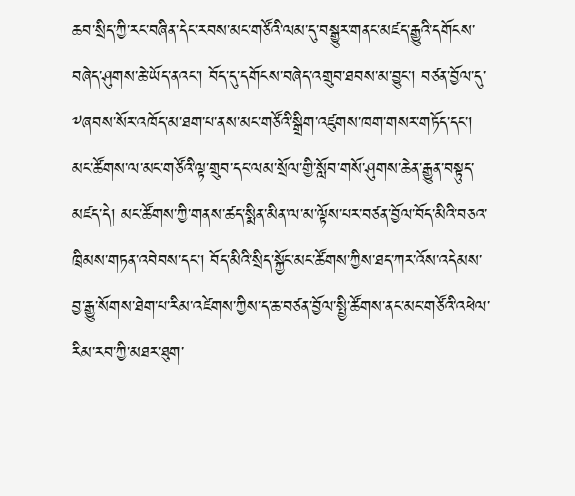ཆབ་སྲིད་ཀྱི་རང་བཞིན་དེང་རབས་མང་གཙོའི་ལམ་དུ་བསྒྱུར་གནང་མཛད་རྒྱུའི་དགོངས་བཞེད་ཤུགས་ཆེ་ཡོད་ནའང་། བོད་དུ་དགོངས་བཞེད་འགྲུབ་ཐབས་མ་བྱུང་། བཙན་བྱོལ་དུ་༸ཞབས་སོར་འཁོད་མ་ཐག་པ་ནས་མང་གཙོའི་སྒྲིག་འཛུགས་ཁག་གསར་གཏོད་དང་། མང་ཚོགས་ལ་མང་གཙོའི་ལྟ་གྲུབ་དང་ལམ་སྲོལ་གྱི་སློབ་གསོ་ཤུགས་ཆེན་རྒྱུན་བསྟུད་མཛད་དེ། མང་ཚོགས་ཀྱི་གནས་ཚད་སྨིན་མིན་ལ་མ་ལྟོས་པར་བཙན་བྱོལ་བོད་མིའི་བཅའ་ཁྲིམས་གཏན་འབེབས་དང་། བོད་མིའི་སྲིད་སྐྱོང་མང་ཚོགས་ཀྱིས་ཐད་ཀར་འོས་འདེམས་བྱ་རྒྱུ་སོགས་ཐེག་པ་རིམ་འཛེགས་ཀྱིས་ད་ཆ་བཙན་བྱོལ་སྤྱི་ཚོགས་ནང་མང་གཙོའི་འཕེལ་རིམ་རབ་ཀྱི་མཐར་ཐུག་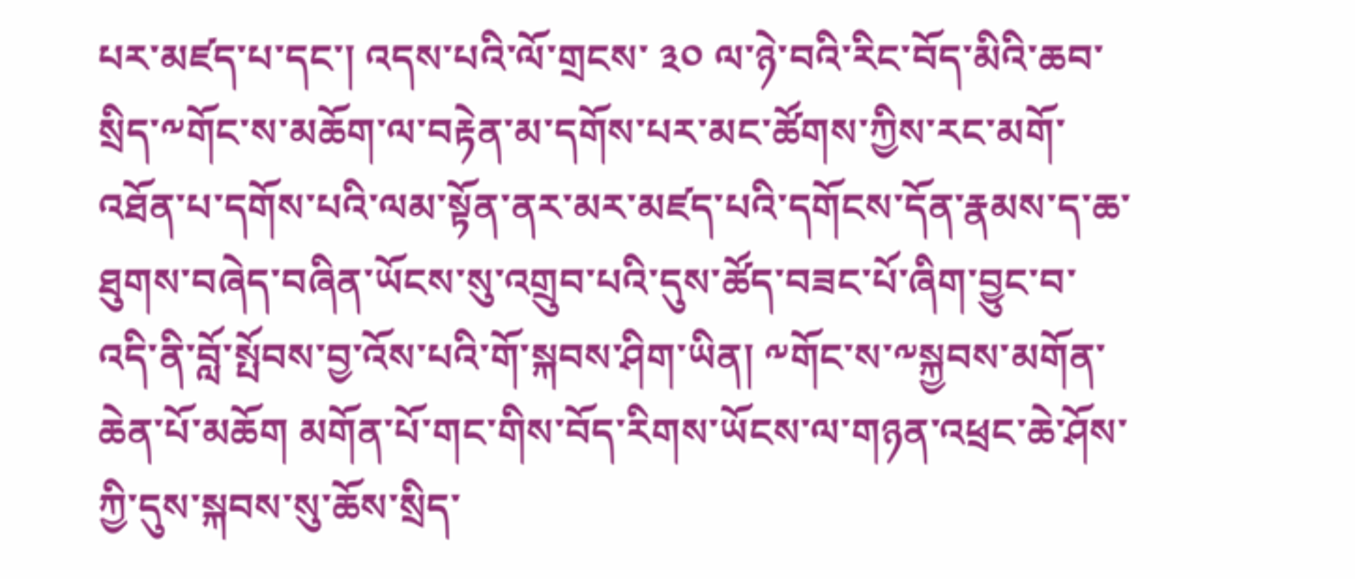པར་མཛད་པ་དང་། འདས་པའི་ལོ་གྲངས་ ༣༠ ལ་ཉེ་བའི་རིང་བོད་མིའི་ཆབ་སྲིད་༸གོང་ས་མཆོག་ལ་བརྟེན་མ་དགོས་པར་མང་ཚོགས་ཀྱིས་རང་མགོ་འཐོན་པ་དགོས་པའི་ལམ་སྟོན་ནར་མར་མཛད་པའི་དགོངས་དོན་རྣམས་ད་ཆ་ཐུགས་བཞེད་བཞིན་ཡོངས་སུ་འགྲུབ་པའི་དུས་ཚོད་བཟང་པོ་ཞིག་བྱུང་བ་འདི་ནི་བློ་སྤོབས་བྱ་འོས་པའི་གོ་སྐབས་ཤིག་ཡིན། ༸གོང་ས་༸སྐྱབས་མགོན་ཆེན་པོ་མཆོག མགོན་པོ་གང་གིས་བོད་རིགས་ཡོངས་ལ་གཉན་འཕྲང་ཆེ་ཤོས་ཀྱི་དུས་སྐབས་སུ་ཆོས་སྲིད་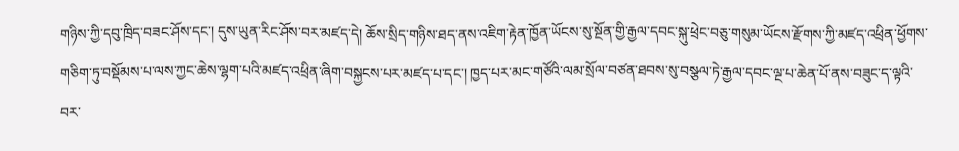གཉིས་ཀྱི་དབུ་ཁྲིད་བཟང་ཤོས་དང་། དུས་ཡུན་རིང་ཤོས་བར་མཛད་དེ། ཆོས་སྲིད་གཉིས་ཐད་ནས་འཇིག་རྟེན་ཁྱོན་ཡོངས་སུ་སྔོན་གྱི་རྒྱལ་དབང་སྐུ་ཕྲེང་བཅུ་གསུམ་ཡོངས་རྫོགས་ཀྱི་མཛད་འཕྲིན་ཕྱོགས་གཅིག་ཏུ་བསྡོམས་པ་ལས་ཀྱང་ཆེས་ལྷག་པའི་མཛད་འཕྲིན་ཞིག་བསྐྱངས་པར་མཛད་པ་དང་། ཁྱད་པར་མང་གཙོའི་ལམ་སྲོལ་བཙན་ཐབས་སུ་བསྩལ་ཏེ་རྒྱལ་དབང་ལྔ་པ་ཆེན་པོ་ནས་བཟུང་ད་ལྟའི་བར་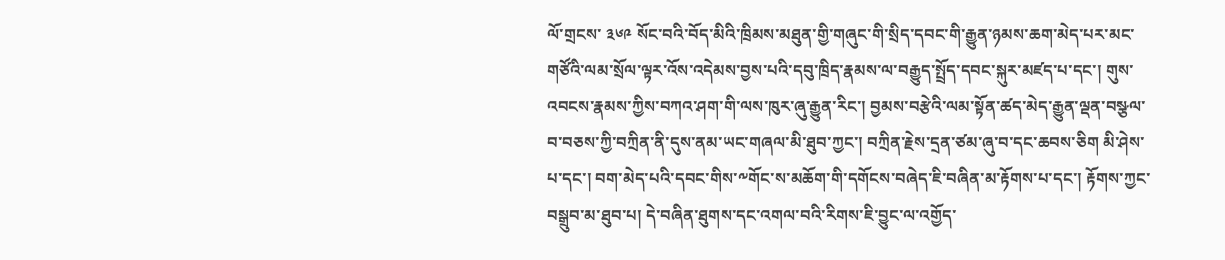ལོ་གྲངས་ ༣༦༩ སོང་བའི་བོད་མིའི་ཁྲིམས་མཐུན་གྱི་གཞུང་གི་སྲིད་དབང་གི་རྒྱུན་ཉམས་ཆག་མེད་པར་མང་གཙོའི་ལམ་སྲོལ་ལྟར་འོས་འདེམས་བྱས་པའི་དབུ་ཁྲིད་རྣམས་ལ་བརྒྱུད་སྤྲོད་དབང་སྐུར་མཛད་པ་དང་། གུས་འབངས་རྣམས་ཀྱིས་བཀའ་ཤག་གི་ལས་ཁུར་ཞུ་རྒྱུན་རིང་། བྱམས་བརྩེའི་ལམ་སྟོན་ཚད་མེད་རྒྱུན་ལྡན་བསྩལ་བ་བཅས་ཀྱི་བཀྲིན་ནི་དུས་ནམ་ཡང་གཞལ་མི་ཐུབ་ཀྱང་། བཀྲིན་རྗེས་དྲན་ཙམ་ཞུ་བ་དང་ཆབས་ཅིག མི་ཤེས་པ་དང་། བག་མེད་པའི་དབང་གིས་༸གོང་ས་མཆོག་གི་དགོངས་བཞེད་ཇི་བཞིན་མ་རྟོགས་པ་དང་། རྟོགས་ཀྱང་བསྒྲུབ་མ་ཐུབ་པ། དེ་བཞིན་ཐུགས་དང་འགལ་བའི་རིགས་ཇི་བྱུང་ལ་འགྱོད་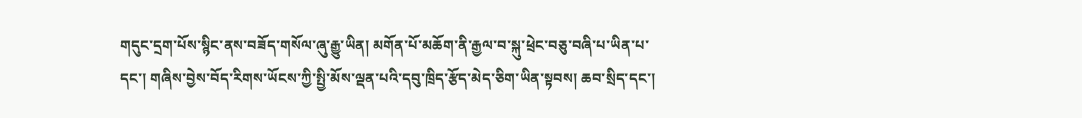གདུང་དྲག་པོས་སྙིང་ནས་བཟོད་གསོལ་ཞུ་རྒྱུ་ཡིན། མགོན་པོ་མཆོག་ནི་རྒྱལ་བ་སྐུ་ཕྲེང་བཅུ་བཞི་པ་ཡིན་པ་དང་། གཞིས་བྱེས་བོད་རིགས་ཡོངས་ཀྱི་སྤྱི་མོས་ལྡན་པའི་དབུ་ཁྲིད་རྩོད་མེད་ཅིག་ཡིན་སྟབས། ཆབ་སྲིད་དང་།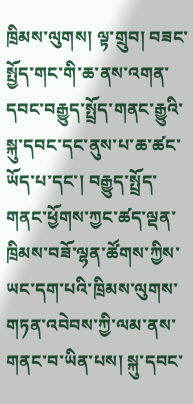ཁྲིམས་ལུགས། ལྟ་གྲུབ། བཟང་སྤྱོད་གང་གི་ཆ་ནས་འགན་དབང་བརྒྱུད་སྤྲོད་གནང་རྒྱུའི་སྐུ་དབང་དང་ནུས་པ་ཆ་ཚང་ཡོད་པ་དང་། བརྒྱུད་སྤྲོད་གནང་ཕྱོགས་ཀྱང་ཚད་ལྡན་ཁྲིམས་བཟོ་ལྷན་ཚོགས་ཀྱིས་ཡང་དག་པའི་ཁྲིམས་ལུགས་གཏན་འབེབས་ཀྱི་ལམ་ནས་གནང་བ་ཡིན་པས། སྐུ་དབང་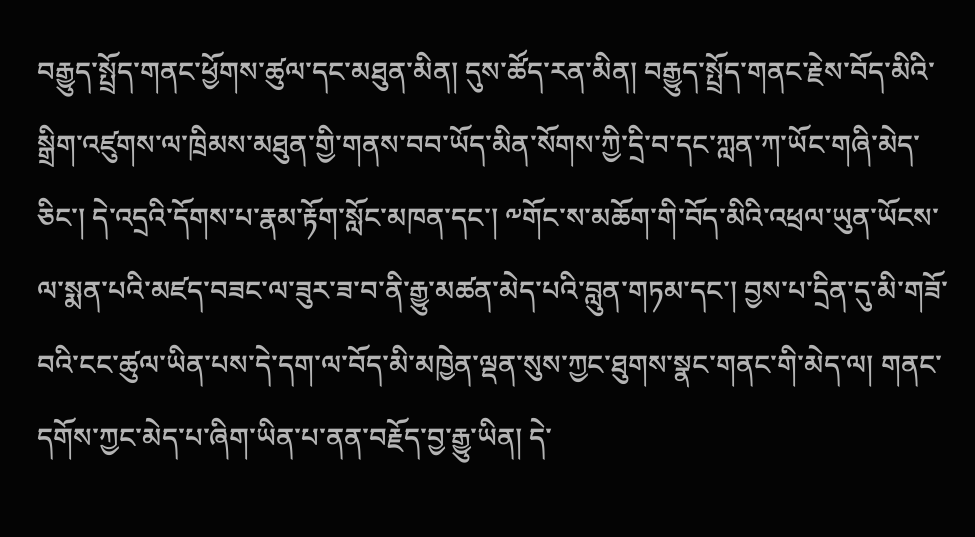བརྒྱུད་སྤྲོད་གནང་ཕྱོགས་ཚུལ་དང་མཐུན་མིན། དུས་ཚོད་རན་མིན། བརྒྱུད་སྤྲོད་གནང་རྗེས་བོད་མིའི་སྒྲིག་འཛུགས་ལ་ཁྲིམས་མཐུན་གྱི་གནས་བབ་ཡོད་མིན་སོགས་ཀྱི་དྲི་བ་དང་ཀླན་ཀ་ཡོང་གཞི་མེད་ཅིང་། དེ་འདྲའི་དོགས་པ་རྣམ་རྟོག་སློང་མཁན་དང་། ༸གོང་ས་མཆོག་གི་བོད་མིའི་འཕྲལ་ཡུན་ཡོངས་ལ་སྨན་པའི་མཛད་བཟང་ལ་ཟུར་ཟ་བ་ནི་རྒྱུ་མཚན་མེད་པའི་བླུན་གཏམ་དང་། བྱས་པ་དྲིན་དུ་མི་གཟོ་བའི་ངང་ཚུལ་ཡིན་པས་དེ་དག་ལ་བོད་མི་མཁྱེན་ལྡན་སུས་ཀྱང་ཐུགས་སྣང་གནང་གི་མེད་ལ། གནང་དགོས་ཀྱང་མེད་པ་ཞིག་ཡིན་པ་ནན་བརྗོད་བྱ་རྒྱུ་ཡིན། དེ་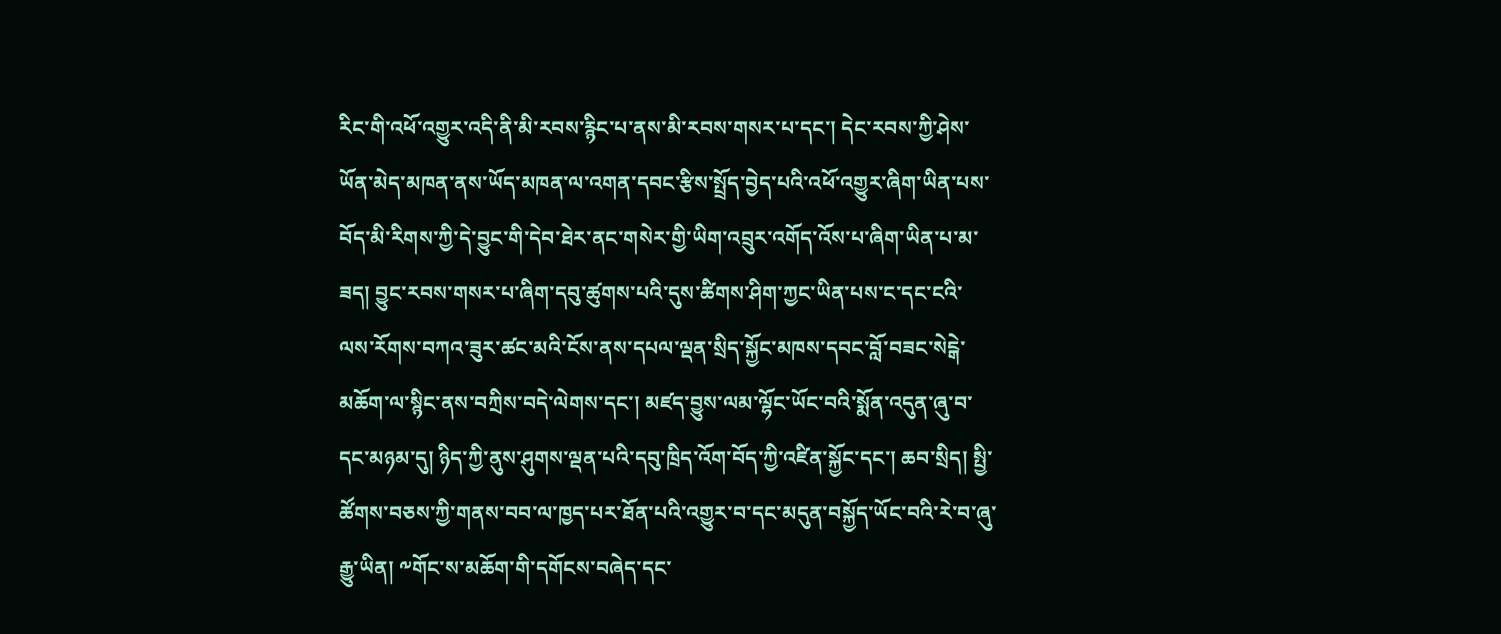རིང་གི་འཕོ་འགྱུར་འདི་ནི་མི་རབས་རྙིང་པ་ནས་མི་རབས་གསར་པ་དང་། དེང་རབས་ཀྱི་ཤེས་ཡོན་མེད་མཁན་ནས་ཡོད་མཁན་ལ་འགན་དབང་རྩིས་སྤྲོད་བྱེད་པའི་འཕོ་འགྱུར་ཞིག་ཡིན་པས་བོད་མི་རིགས་ཀྱི་དེ་བྱུང་གི་དེབ་ཐེར་ནང་གསེར་གྱི་ཡིག་འབྲུར་འགོད་འོས་པ་ཞིག་ཡིན་པ་མ་ཟད། བྱུང་རབས་གསར་པ་ཞིག་དབུ་ཚུགས་པའི་དུས་ཚིགས་ཤིག་ཀྱང་ཡིན་པས་ང་དང་ངའི་ལས་རོགས་བཀའ་ཟུར་ཚང་མའི་ངོས་ནས་དཔལ་ལྡན་སྲིད་སྐྱོང་མཁས་དབང་བློ་བཟང་སེངྒེ་མཆོག་ལ་སྙིང་ནས་བཀྲིས་བདེ་ལེགས་དང་། མཛད་བྱུས་ལམ་ལྷོང་ཡོང་བའི་སྨོན་འདུན་ཞུ་བ་དང་མཉམ་དུ། ཉིད་ཀྱི་ནུས་ཤུགས་ལྡན་པའི་དབུ་ཁྲིད་འོག་བོད་ཀྱི་འཛིན་སྐྱོང་དང་། ཆབ་སྲིད། སྤྱི་ཚོགས་བཅས་ཀྱི་གནས་བབ་ལ་ཁྱད་པར་ཐོན་པའི་འགྱུར་བ་དང་མདུན་བསྐྱོད་ཡོང་བའི་རེ་བ་ཞུ་རྒྱུ་ཡིན། ༸གོང་ས་མཆོག་གི་དགོངས་བཞེད་དང་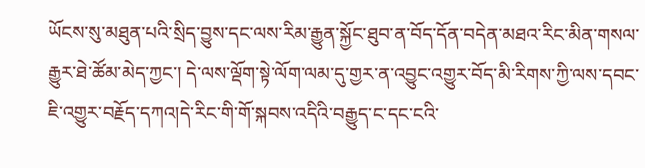ཡོངས་སུ་མཐུན་པའི་སྲིད་བྱུས་དང་ལས་རིམ་རྒྱུན་སྐྱོང་ཐུབ་ན་བོད་དོན་བདེན་མཐའ་རིང་མིན་གསལ་རྒྱུར་ཐེ་ཚོམ་མེད་ཀྱང་། དེ་ལས་ལྡོག་སྟེ་ལོག་ལམ་དུ་གྱར་ན་འབྱུང་འགྱུར་བོད་མི་རིགས་ཀྱི་ལས་དབང་ཇི་འགྱུར་བརྗོད་དཀའ།དེ་རིང་གི་གོ་སྐབས་འདིའི་བརྒྱུད་ང་དང་ངའི་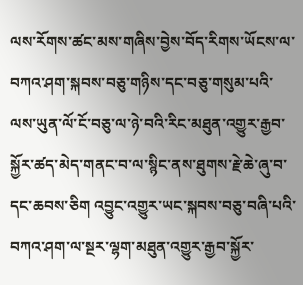ལས་རོགས་ཚང་མས་གཞིས་བྱེས་བོད་རིགས་ཡོངས་ལ་བཀའ་ཤག་སྐབས་བཅུ་གཉིས་དང་བཅུ་གསུམ་པའི་ལས་ཡུན་ལོ་ངོ་བཅུ་ལ་ཉེ་བའི་རིང་མཐུན་འགྱུར་རྒྱབ་སྐྱོར་ཚད་མེད་གནང་བ་ལ་སྙིང་ནས་ཐུགས་རྗེ་ཆེ་ཞུ་བ་དང་ཆབས་ཅིག འབྱུང་འགྱུར་ཡང་སྐབས་བཅུ་བཞི་པའི་བཀའ་ཤག་ལ་སྔར་ལྷག་མཐུན་འགྱུར་རྒྱབ་སྐྱོར་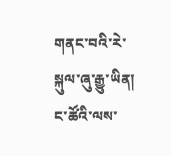གནང་བའི་རེ་སྐུལ་ཞུ་རྒྱུ་ཡིན། ང་ཚོའི་ལས་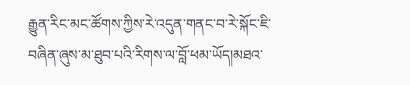རྒྱུན་རིང་མང་ཚོགས་ཀྱིས་རེ་འདུན་གནང་བ་རེ་སྐོང་ཇི་བཞིན་ཞུས་མ་ཐུབ་པའི་རིགས་ལ་བློ་ཕམ་ཡོད།མཐའ་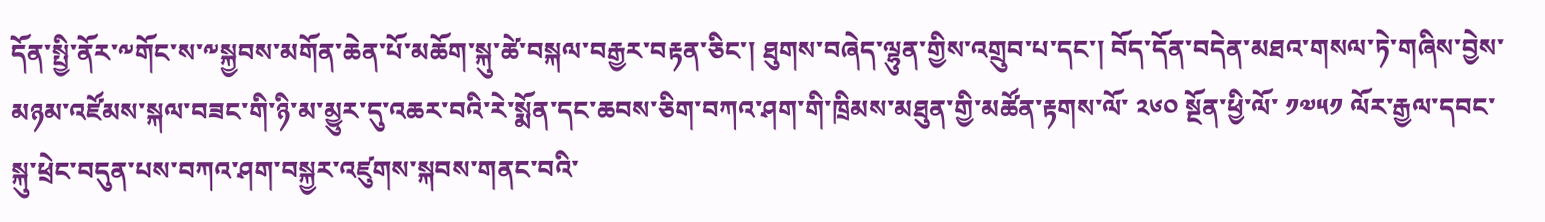དོན་སྤྱི་ནོར་༸གོང་ས་༸སྐྱབས་མགོན་ཆེན་པོ་མཆོག་སྐུ་ཚེ་བསྐལ་བརྒྱར་བརྟན་ཅིང་། ཐུགས་བཞེད་ལྷུན་གྱིས་འགྲུབ་པ་དང་། བོད་དོན་བདེན་མཐའ་གསལ་ཏེ་གཞིས་བྱེས་མཉམ་འཛོམས་སྐལ་བཟང་གི་ཉི་མ་མྱུར་དུ་འཆར་བའི་རེ་སྨོན་དང་ཆབས་ཅིག་བཀའ་ཤག་གི་ཁྲིམས་མཐུན་གྱི་མཚོན་རྟགས་ལོ་ ༢༦༠ སྔོན་ཕྱི་ལོ་ ༡༧༥༡ ལོར་རྒྱལ་དབང་སྐུ་ཕྲེང་བདུན་པས་བཀའ་ཤག་བསྐྱར་འཛུགས་སྐབས་གནང་བའི་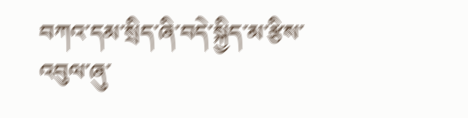བཀའ་དམ་སྲིད་ཞི་བདེ་སྐྱིད་མ་རྩིས་འབུལ་ཞུ་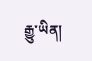རྒྱུ་ཡིན།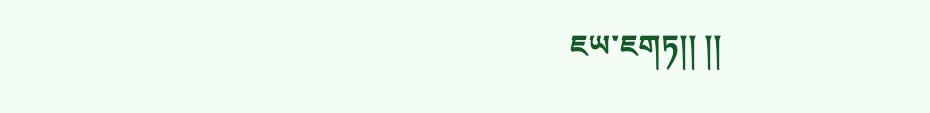ཇཡ་ཇགཏ།། །།